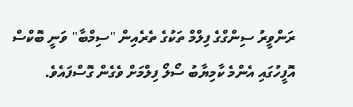ރަންވީރު ސިންގްގެ ފިލްމް ތަކުގެ ތެރެއިން "ސިމްބާ" ވަނީ ބޮކްސް އޮފީހުގައި އެންމެ ކާމިޔާބު ސޯލޯ ފިލްމަށް ވެގެން ގޮސްފައެވެ.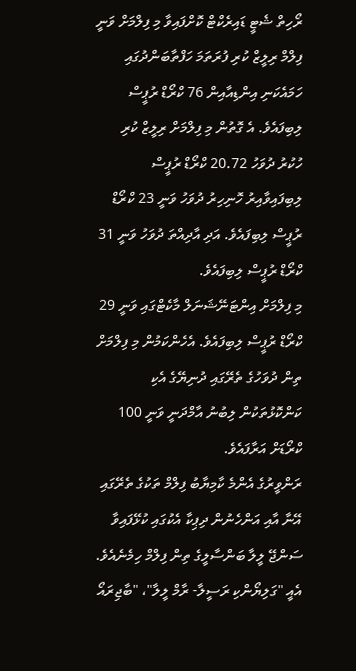ރޯހިތް ޝެޓީ ޑައިރެކްޓް ކޮށްފައިވާ މި ފިލްމަށް ވަނީ ފިލްމް ރިލީޒް ކުރި ފުރަތަމަ ހަފްތާބަންދުގައި ހަމައެކަނި އިންޑިއާއިން 76 ކްރޯޑް ރުޕީސް ލިބިފައެވެ. އެ ގޮތުން މި ފިލްމަށް ރިލީޒް ކުރި ހުކުރު ދުވަހު 20.72 ކްރޯޑް ރުޕީސް ލިބިފައިވާއިރު ހޮނިހިރު ދުވަހު ވަނީ 23 ކްރޯޑް ރުޕީސް ލިބިފައެވެ. އަދި އާދިއްތަ ދުވަހު ވަނީ 31 ކްރޯޑް ރުޕީސް ލިބިފައެވެ.
މި ފިލްމަށް އިންޓަނޭޝަނަލް މާކެޓްގައި ވަނީ 29 ކްރޯޑް ރުޕީސް ލިބިފައެވެ. އެހެންކަމުން މި ފިލްމަށް ތިން ދުވަހުގެ ތެރޭގައި ދުނިޔޭގެ އެކި ކަންކޮޅުތަކުން ލިބުނު އާމްދަނީ ވަނީ 100 ކްރޯޑަށް އަރާފައެވެ.
ރަންވީރުގެ އެންމެ ކާމިޔާބު ފިލްމް ތަކުގެ ތެރޭގައި އޭނާ އާއި އަންހެނުން ދިޕިކާ އެކުގައި ކުޅޭފައިވާ ސަންޖޭ ލީލާ ބަންސާލީގެ ތިން ފިލްމް ހިމެނެއެވެ. އެއީ "ގަލިޔޯންކި ރަސީލާ- ރާމް ލީލާ"، "ބާޖިރައޯ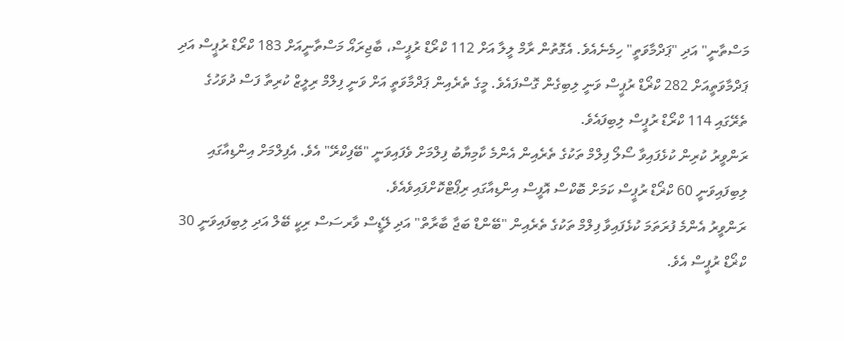މަސްތާނީ" އަދި "ޕަދްމާވަތީ" ހިމެނެއެވެ. އެގޮތުން ރާމް ލީލާ އަށް 112 ކްރޯޑް ރުޕީސް، ބާޖިރައޯ މަސްތާނީއަށް 183 ކްރޯޑް ރުޕީސް އަދި ޕަދްމާވަތީއަށް 282 ކްޜޯޑް ރުޕީސް ވަނީ ލިބިގެން ގޮސްފައެވެ. މީގެ ތެރެއިން ޕަދްމާވަތީ އަށް ވަނީ ފިލްމް ރިލީޒް ކުރިތާ ފަސް ދުވަހުގެ ތެރޭގައި 114 ކްރޯޑް ރުޕީސް ލިބިފައެވެ.
ރަންވީރު ކުރިން ކުޅެފައިވާ ސޯލޯ ފިލްމް ތަކުގެ ތެރެއިން އެންމެ ކާމިޔާބު ފިލްމަށް ވެފައިވަނީ "ބޭފިކްރޭ" އެވެ. އެފިލްމަށް އިންޑިއާގައި ލިބިފައިވަނީ 60 ކްޜޯޑް ރުޕީސް ކަމަށް ބޮކްސް އޮފީސް އިންޑިއާގައި ރިޕޯޓްކޮށްފައިވެއެވެ.
ރަންވީރު އެންމެ ފުރަތަމަ ކުޅެފައިވާ ފިލްމް ތަކުގެ ތެރެއިން "ބޭންޑް ބަޖާ ބާރާތް" އަދި ލޭޑީސް ވާރސަސް ރިކީ ބޭލް އަދި ލިބިފައިވަނީ 30 ކްޜޯޑް ރުޕީސް އެވެ.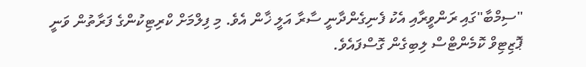"ސިމްބާ"ގައި ރަންވީރާއި އެކު ފެނިގެންދާނީ ސާރާ އަލީ ޚާން އެވެ. މި ފިލްމަށް ކްރިޓިކުންގެ ފަރާތުން ވަނީ ޕޮޒިޓިވް ކޮމެންޓްސް ލިބިގެން ގޮސްފައެވެ.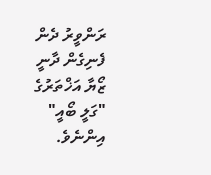ރަންވީރު ދެން ފެނިގެން ދާނީ ޒޯޔާ އަޚްތަރުގެ "ގަލީ ބޯއީ" އިންނެވެ.